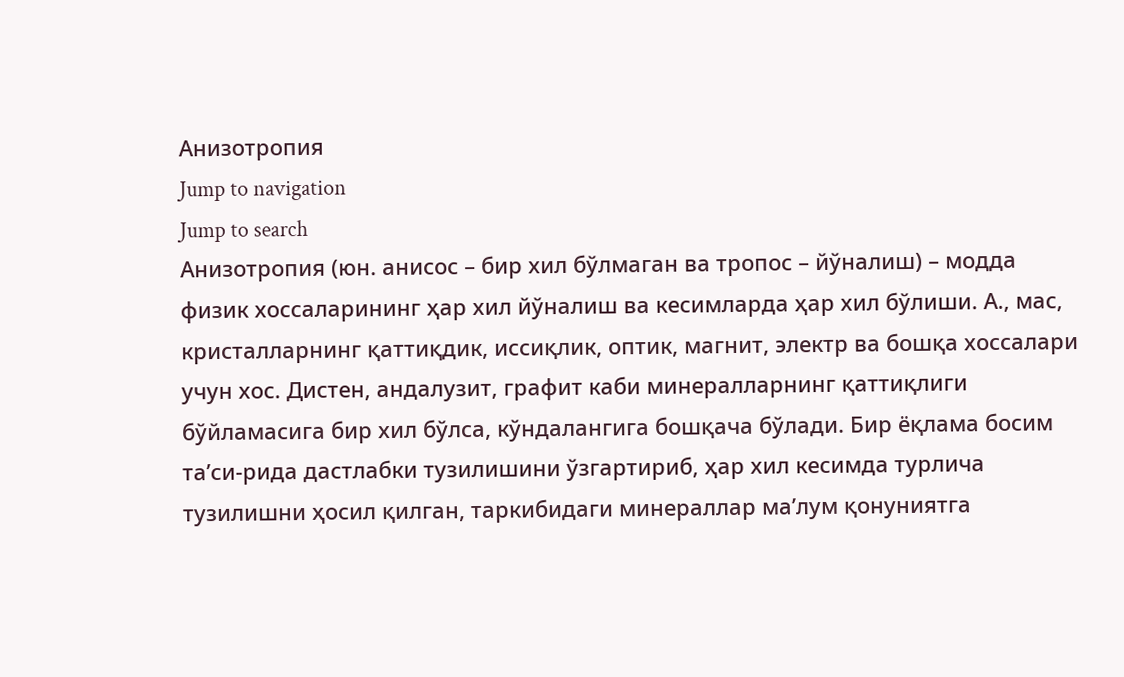Анизотропия
Jump to navigation
Jump to search
Анизотропия (юн. анисос – бир хил бўлмаган ва тропос – йўналиш) – модда физик хоссаларининг ҳар хил йўналиш ва кесимларда ҳар хил бўлиши. А., мас, кристалларнинг қаттиқдик, иссиқлик, оптик, магнит, электр ва бошқа хоссалари учун хос. Дистен, андалузит, графит каби минералларнинг қаттиқлиги бўйламасига бир хил бўлса, кўндалангига бошқача бўлади. Бир ёқлама босим та’си-рида дастлабки тузилишини ўзгартириб, ҳар хил кесимда турлича тузилишни ҳосил қилган, таркибидаги минераллар ма’лум қонуниятга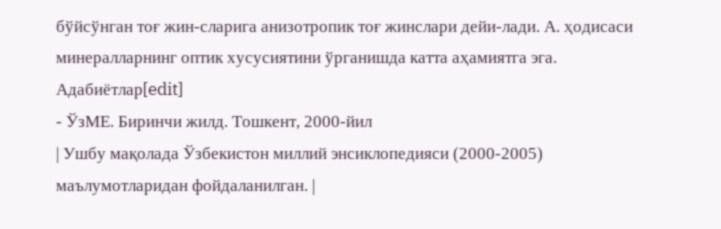бўйсўнган тоғ жин-сларига анизотропик тоғ жинслари дейи-лади. А. ҳодисаси минералларнинг оптик хусусиятини ўрганишда катта аҳамиятга эга.
Адабиётлар[edit]
- ЎзМЕ. Биринчи жилд. Тошкент, 2000-йил
| Ушбу мақолада Ўзбекистон миллий энсиклопедияси (2000-2005) маълумотларидан фойдаланилган. |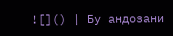![]() | Бу андозани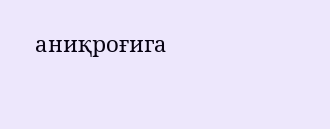аниқроғига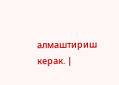алмаштириш керак. |